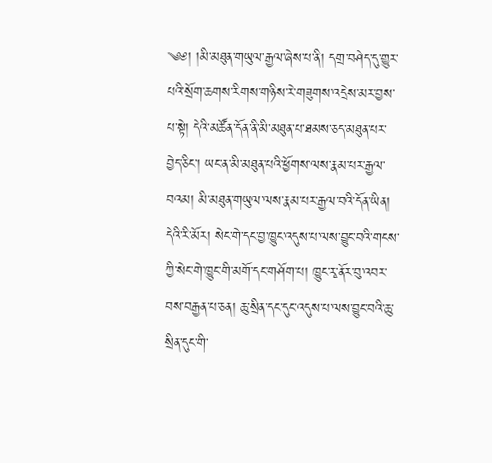༄༅། །མི་མཐུན་གཡུལ་རྒྱལ་ཞེས་པ་ནི། དགྲ་བཤེད་དུ་གྱུར་པའི་སྲོག་ཆགས་རིགས་གཉིས་རེ་གཟུགས་འདྲེས་མར་བྱས་པ་སྟེ། དེའི་མཚོན་དོན་ནི་མི་མཐུན་པ་ཐམས་ཅད་མཐུན་པར་བྱེད་ཅིང་། ཡང་ན་མི་མཐུན་པའི་ཕྱོགས་ལས་རྣམ་པར་རྒྱལ་བའམ། མི་མཐུན་གཡུལ་ལས་རྣམ་པར་རྒྱལ་བའི་དོན་ཡིན། དེའི་རི་མོར། སེང་གེ་དང་བྱ་ཁྱུང་འདུས་པ་ལས་བྱུང་བའི་གངས་ཀྱི་སེང་གེ་ཁྱུང་གི་མགོ་དང་གཤོག་པ། ཁྱུང་རྭ་ནོར་བུ་འབར་བས་བརྒྱན་པ་ཅན། ཆུ་སྲིན་དང་དུང་འདུས་པ་ལས་བྱུང་བའི་ཆུ་སྲིན་དུང་གི་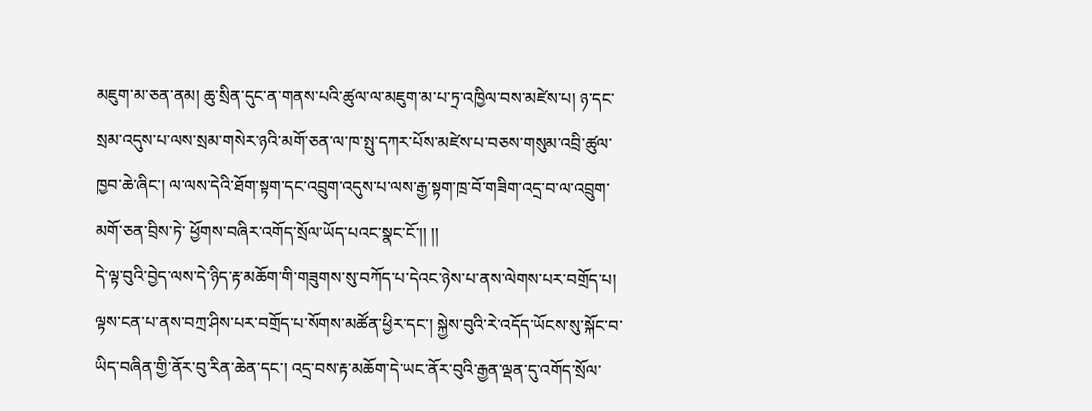མཇུག་མ་ཅན་ནམ། ཆུ་སྲིན་དུང་ན་གནས་པའི་ཚུལ་ལ་མཇུག་མ་པ་ཏྲ་འཁྱིལ་བས་མཛེས་པ། ཉ་དང་སྲམ་འདུས་པ་ལས་སྲམ་གསེར་ཉའི་མགོ་ཅན་ལ་ཁ་སྤུ་དཀར་པོས་མཛེས་པ་བཅས་གསུམ་འབྲི་ཚུལ་ཁྱབ་ཆེ་ཞིང་། ལ་ལས་དེའི་ཐོག་སྟག་དང་འབྲུག་འདུས་པ་ལས་རྒྱ་སྟག་ཁྲ་བོ་གཟིག་འདྲ་བ་ལ་འབྲུག་མགོ་ཅན་བྲིས་ཏེ་ ཕྱོགས་བཞིར་འགོད་སྲོལ་ཡོད་པའང་སྣང་ངོ་།། །།
དེ་ལྟ་བུའི་བྱེད་ལས་དེ་ཉིད་རྟ་མཆོག་གི་གཟུགས་སུ་བཀོད་པ་དེའང་ཉེས་པ་ནས་ལེགས་པར་བགྲོད་པ། ལྟས་ངན་པ་ནས་བཀྲ་ཤིས་པར་བགྲོད་པ་སོགས་མཚོན་ཕྱིར་དང་། སྐྱེས་བུའི་རེ་འདོད་ཡོངས་སུ་སྐོང་བ་ཡིད་བཞིན་གྱི་ནོར་བུ་རིན་ཆེན་དང་། འདྲ་བས་རྟ་མཆོག་དེ་ཡང་ནོར་བུའི་རྒྱན་ལྡན་དུ་འགོད་སྲོལ་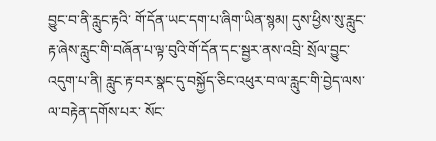བྱུང་བ་ནི་རླུང་རྟའི་ གོ་དོན་ཡང་དག་པ་ཞིག་ཡིན་སྙམ། དུས་ཕྱིས་སུ་རླུང་རྟ་ཞེས་རླུང་གི་བཞོན་པ་ལྟ་བུའི་གོ་དོན་དང་སྦྱར་ནས་འབྲི་ སྲོལ་བྱུང་འདུག་པ་ནི། རླུང་རྟ་བར་སྣང་དུ་བསྐྱོད་ཅིང་འཕུར་བ་ལ་རླུང་གི་བྱེད་ལས་ལ་བརྟེན་དགོས་པར་ སོང་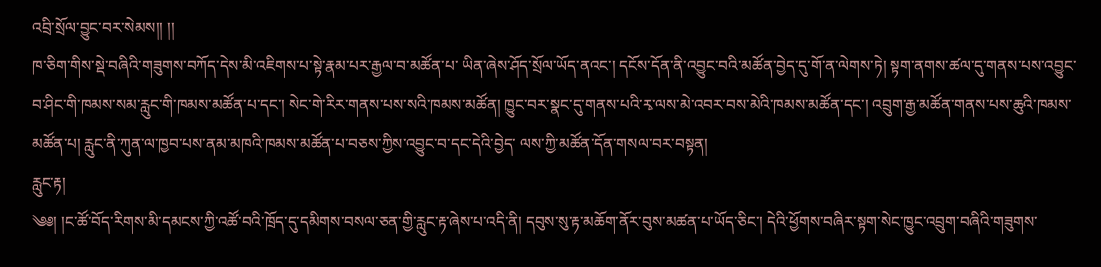འབྲི་སྲོལ་བྱུང་བར་སེམས།། །།
ཁ་ཅིག་གིས་སྡེ་བཞིའི་གཟུགས་བཀོད་དེས་མི་འཇིགས་པ་སྟེ་རྣམ་པར་རྒྱལ་བ་མཚོན་པ་ ཡིན་ཞེས་ཤོད་སྲོལ་ཡོད་ནའང་། དངོས་དོན་ནི་འབྱུང་བའི་མཚོན་བྱེད་དུ་གོ་ན་ལེགས་ཏེ། སྟག་ནགས་ཚལ་དུ་གནས་པས་འབྱུང་བ་ཤིང་གི་ཁམས་སམ་རླུང་གི་ཁམས་མཚོན་པ་དང་། སེང་གེ་རིར་གནས་པས་སའི་ཁམས་མཚོན། ཁྱུང་བར་སྣང་དུ་གནས་པའི་རྭ་ལས་མེ་འབར་བས་མེའི་ཁམས་མཚོན་དང་། འབྲུག་རྒྱ་མཚོན་གནས་པས་ཆུའི་ཁམས་མཚོན་པ། རླུང་ནི་ཀུན་ལ་ཁྱབ་པས་ནམ་མཁའི་ཁམས་མཚོན་པ་བཅས་ཀྱིས་འབྱུང་བ་དང་དེའི་བྱེད་ ལས་ཀྱི་མཚོན་དོན་གསལ་བར་བསྟན།
རླུང་རྟ།
༄༅། །ང་ཚོ་བོད་རིགས་མི་དམངས་ཀྱི་འཚོ་བའི་ཁྲོད་དུ་དམིགས་བསལ་ཅན་གྱི་རླུང་རྟ་ཞེས་པ་འདི་ནི། དབུས་སུ་རྟ་མཆོག་ནོར་བུས་མཚན་པ་ཡོད་ཅིང་། དེའི་ཕྱོགས་བཞིར་སྟག་སེང་ཁྱུང་འབྲུག་བཞིའི་གཟུགས་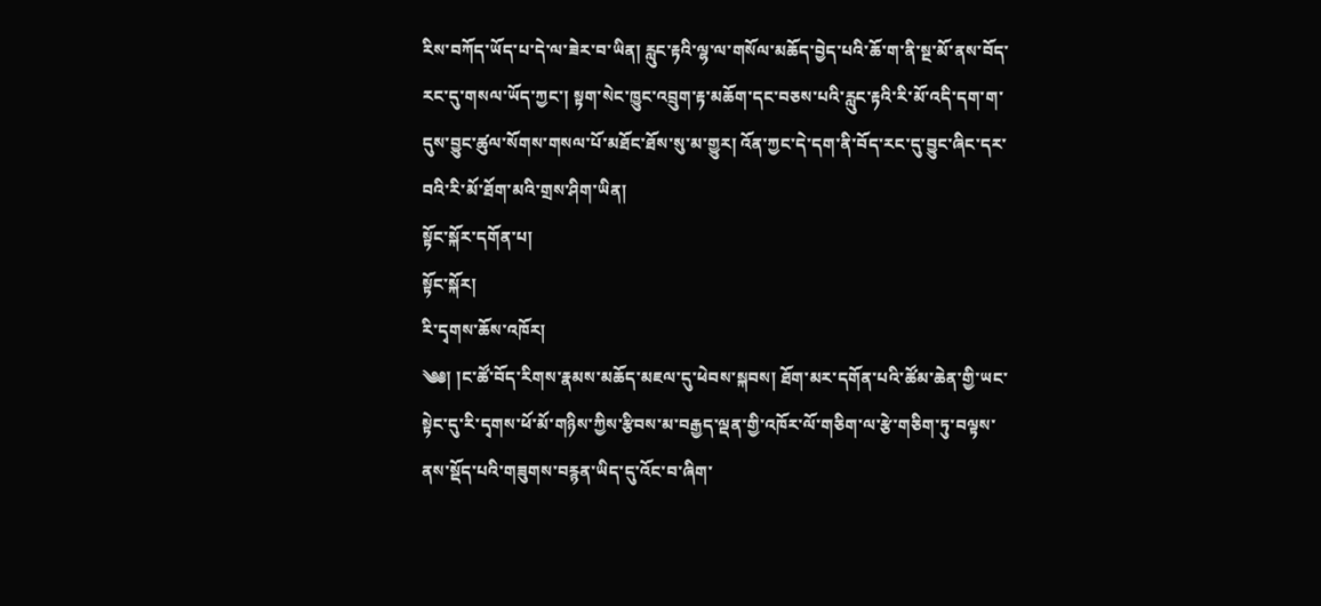རིས་བཀོད་ཡོད་པ་དེ་ལ་ཟེར་བ་ཡིན། རླུང་རྟའི་ལྷ་ལ་གསོལ་མཆོད་བྱེད་པའི་ཆོ་ག་ནི་སྔ་མོ་ནས་བོད་རང་དུ་གསལ་ཡོད་ཀྱང་། སྟག་སེང་ཁྱུང་འབྲུག་རྟ་མཆོག་དང་བཅས་པའི་རླུང་རྟའི་རི་མོ་འདི་དག་ག་དུས་བྱུང་ཚུལ་སོགས་གསལ་པོ་མཐོང་ཐོས་སུ་མ་གྱུར། འོན་ཀྱང་དེ་དག་ནི་བོད་རང་དུ་བྱུང་ཞིང་དར་བའི་རི་མོ་ཐོག་མའི་གྲས་ཤིག་ཡིན།
སྟོང་སྐོར་དགོན་པ།
སྟོང་སྐོར།
རི་དྭགས་ཆོས་འཁོར།
༄༅། །ང་ཚོ་བོད་རིགས་རྣམས་མཆོད་མཇལ་དུ་ཕེབས་སྐབས། ཐོག་མར་དགོན་པའི་ཚོམ་ཆེན་གྱི་ཡང་སྟེང་དུ་རི་དྭགས་ཕོ་མོ་གཉིས་ཀྱིས་རྩིབས་མ་བརྒྱད་ལྡན་གྱི་འཁོར་ལོ་གཅིག་ལ་རྩེ་གཅིག་ཏུ་བལྟས་ནས་སྡོད་པའི་གཟུགས་བརྙན་ཡིད་དུ་འོང་བ་ཞིག་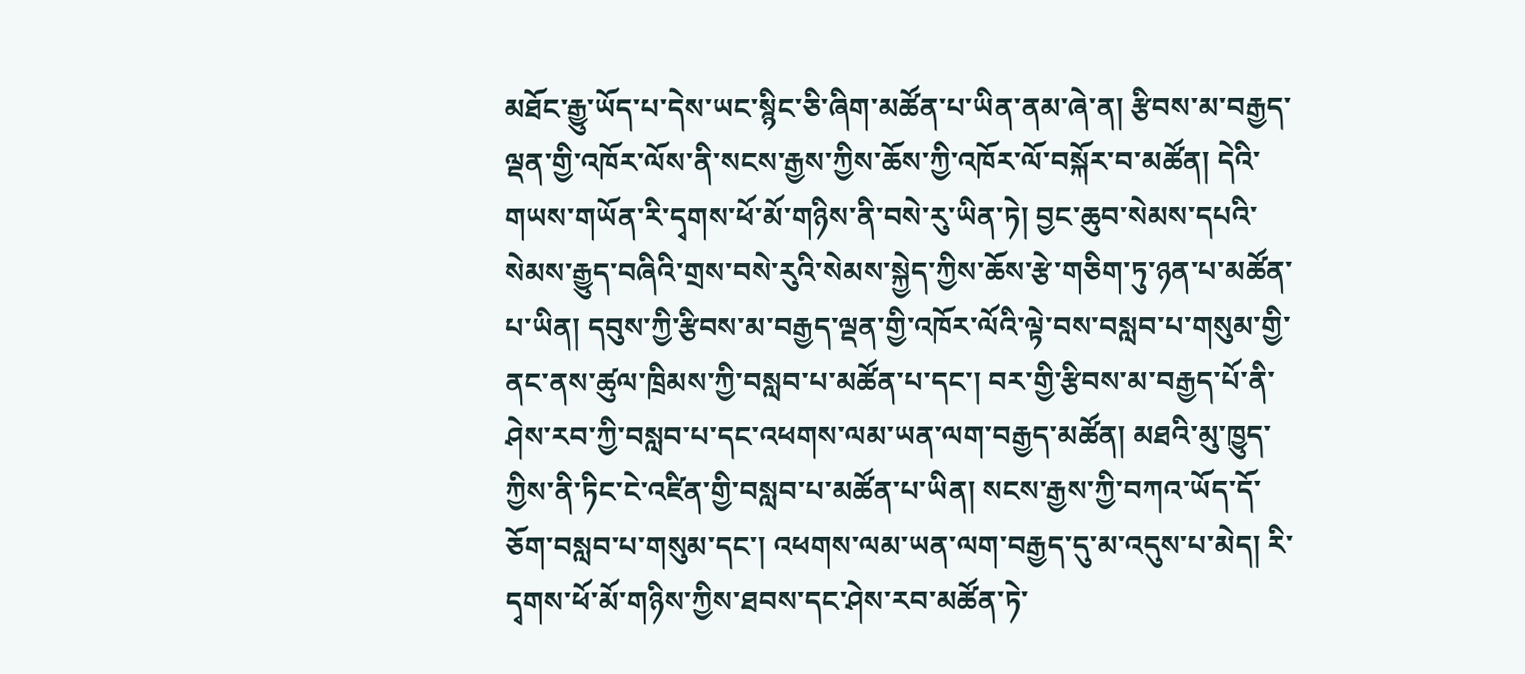མཐོང་རྒྱུ་ཡོད་པ་དེས་ཡང་སྙིང་ཅི་ཞིག་མཚོན་པ་ཡིན་ནམ་ཞེ་ན། རྩིབས་མ་བརྒྱད་ལྡན་གྱི་འཁོར་ལོས་ནི་སངས་རྒྱས་ཀྱིས་ཆོས་ཀྱི་འཁོར་ལོ་བསྐོར་བ་མཚོན། དེའི་གཡས་གཡོན་རི་དྭགས་ཕོ་མོ་གཉིས་ནི་བསེ་རུ་ཡིན་ཏེ། བྱང་ཆུབ་སེམས་དཔའི་སེམས་རྒྱུད་བཞིའི་གྲས་བསེ་རུའི་སེམས་སྐྱེད་ཀྱིས་ཆོས་རྩེ་གཅིག་ཏུ་ཉན་པ་མཚོན་པ་ཡིན། དབུས་ཀྱི་རྩིབས་མ་བརྒྱད་ལྡན་གྱི་འཁོར་ལོའི་ལྟེ་བས་བསླབ་པ་གསུམ་གྱི་ནང་ནས་ཚུལ་ཁྲིམས་ཀྱི་བསླབ་པ་མཚོན་པ་དང་། བར་གྱི་རྩིབས་མ་བརྒྱད་པོ་ནི་ཤེས་རབ་ཀྱི་བསླབ་པ་དང་འཕགས་ལམ་ཡན་ལག་བརྒྱད་མཚོན། མཐའི་མུ་ཁྱུད་ཀྱིས་ནི་ཏིང་ངེ་འཛིན་གྱི་བསླབ་པ་མཚོན་པ་ཡིན། སངས་རྒྱས་ཀྱི་བཀའ་ཡོད་དོ་ཅོག་བསླབ་པ་གསུམ་དང་། འཕགས་ལམ་ཡན་ལག་བརྒྱད་དུ་མ་འདུས་པ་མེད། རི་དྭགས་ཕོ་མོ་གཉིས་ཀྱིས་ཐབས་དང་ཤེས་རབ་མཚོན་ཏེ་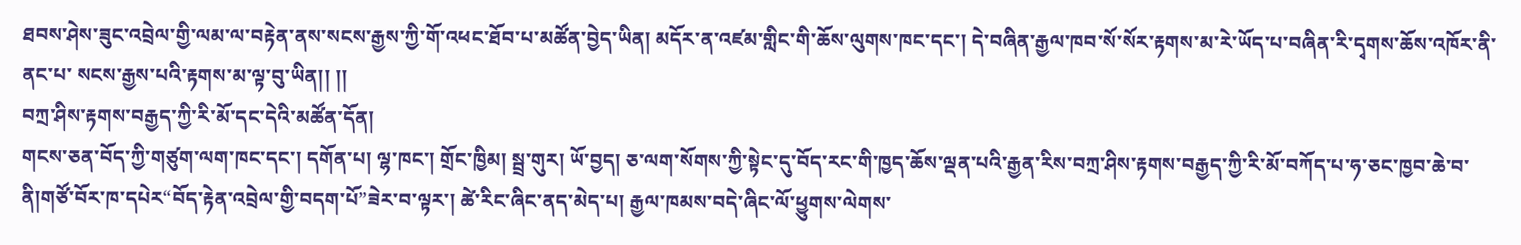ཐབས་ཤེས་ཟུང་འབྲེལ་གྱི་ལམ་ལ་བརྟེན་ནས་སངས་རྒྱས་ཀྱི་གོ་འཕང་ཐོབ་པ་མཚོན་བྱེད་ཡིན། མདོར་ན་འཛམ་གླིང་གི་ཆོས་ལུགས་ཁང་དང་། དེ་བཞིན་རྒྱལ་ཁབ་སོ་སོར་རྟགས་མ་རེ་ཡོད་པ་བཞིན་རི་དྭགས་ཆོས་འཁོར་ནི་ནང་པ་ སངས་རྒྱས་པའི་རྟགས་མ་ལྟ་བུ་ཡིན།། །།
བཀྲ་ཤིས་རྟགས་བརྒྱད་ཀྱི་རི་མོ་དང་དེའི་མཚོན་དོན།
གངས་ཅན་བོད་ཀྱི་གཙུག་ལག་ཁང་དང་། དགོན་པ། ལྷ་ཁང་། གྲོང་ཁྱིམ། སྦྲ་གུར། ཡོ་བྱད། ཅ་ལག་སོགས་ཀྱི་སྟེང་དུ་བོད་རང་གི་ཁྱད་ཆོས་ལྡན་པའི་རྒྱན་རིས་བཀྲ་ཤིས་རྟགས་བརྒྱད་ཀྱི་རི་མོ་བཀོད་པ་ཧ་ཅང་ཁྱབ་ཆེ་བ་ནི།གཙོ་བོར་ཁ་དཔེར“བོད་རྟེན་འབྲེལ་གྱི་བདག་པོ”ཟེར་བ་ལྟར་། ཚེ་རིང་ཞིང་ནད་མེད་པ། རྒྱལ་ཁམས་བདེ་ཞིང་ལོ་ཕྱུགས་ལེགས་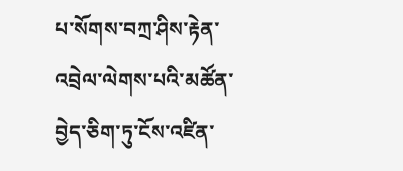པ་སོགས་བཀྲ་ཤིས་རྟེན་འབྲེལ་ལེགས་པའི་མཚོན་བྱེད་ཅིག་ཏུ་ངོས་འཛིན་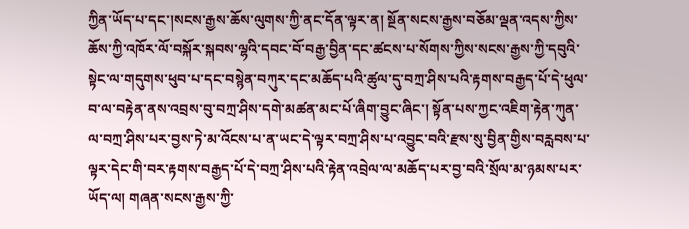ཀྱིན་ཡོད་པ་དང་།སངས་རྒྱས་ཆོས་ལུགས་ཀྱི་ནང་དོན་ལྟར་ན། སྔོན་སངས་རྒྱས་བཅོམ་ལྡན་འདས་ཀྱིས་ཆོས་ཀྱི་འཁོར་ལོ་བསྐོར་སྐབས་ལྷའི་དབང་བོ་བརྒྱ་བྱིན་དང་ཚངས་པ་སོགས་ཀྱིས་སངས་རྒྱས་ཀྱི་དབུའི་སྟེང་ལ་གདུགས་ཕུབ་པ་དང་བསྙེན་བཀུར་དང་མཆོད་པའི་ཚུལ་དུ་བཀྲ་ཤིས་པའི་རྟགས་བརྒྱད་པོ་དེ་ཕུལ་བ་ལ་བརྟེན་ནས་འབྲས་བུ་བཀྲ་ཤིས་དགེ་མཚན་མང་པོ་ཞིག་བྱུང་ཞིང་། སྟོན་པས་ཀྱང་འཇིག་རྟེན་ཀུན་ལ་བཀྲ་ཤིས་པར་བྱས་ཏེ་མ་འོངས་པ་ན་ཡང་དེ་ལྟར་བཀྲ་ཤིས་པ་འབྱུང་བའི་རྫས་སུ་བྱིན་གྱིས་བརླབས་པ་ལྟར་དེང་གི་བར་རྟགས་བརྒྱད་པོ་དེ་བཀྲ་ཤིས་པའི་རྟེན་འབྲེལ་ལ་མཆོད་པར་བྱ་བའི་སྲོལ་མ་ཉམས་པར་ཡོད་ལ། གཞན་སངས་རྒྱས་ཀྱི་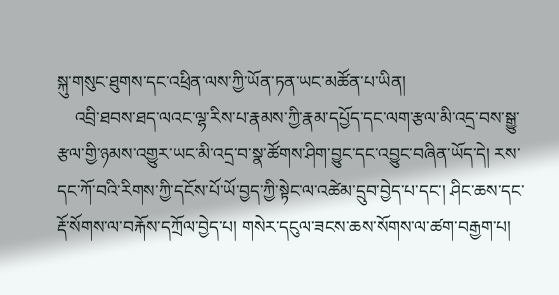སྐུ་གསུང་ཐུགས་དང་འཕྲིན་ལས་ཀྱི་ཡོན་ཏན་ཡང་མཚོན་པ་ཡིན།
    འབྲི་ཐབས་ཐད་ལའང་ལྷ་རིས་པ་རྣམས་ཀྱི་རྣམ་དཔྱོད་དང་ལག་རྩལ་མི་འདྲ་བས་སྒྱུ་རྩལ་གྱི་ཉམས་འགྱུར་ཡང་མི་འདྲ་བ་སྣ་ཚོགས་ཤིག་བྱུང་དང་འབྱུང་བཞིན་ཡོད་དེ། རས་དང་ཀོ་བའི་རིགས་ཀྱི་དངོས་པོ་ཡོ་བྱད་ཀྱི་སྟེང་ལ་འཚེམ་དྲུབ་བྱེད་པ་དང་། ཤིང་ཆས་དང་རྡོ་སོགས་ལ་བརྐོས་དཀྲོལ་བྱེད་པ། གསེར་དངུལ་ཟངས་ཆས་སོགས་ལ་ཚག་བརྒྱག་པ།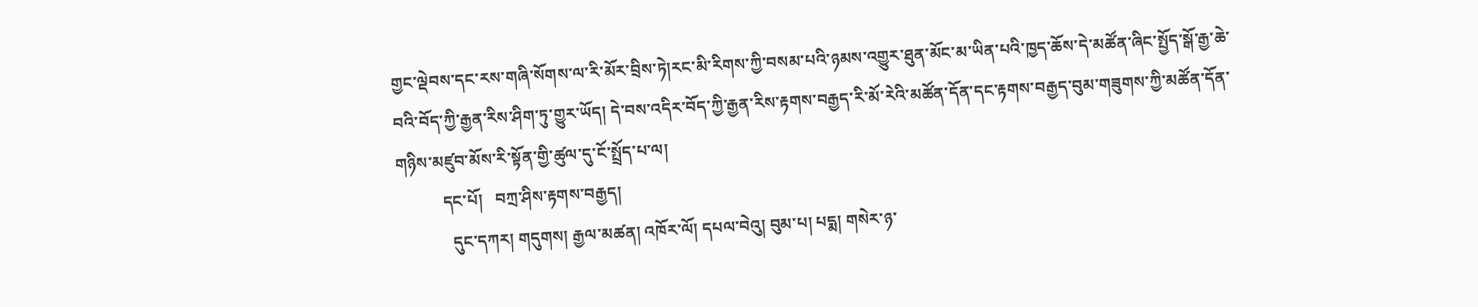གྱང་ལྡེབས་དང་རས་གཞི་སོགས་ལ་རི་མོར་བྲིས་ཏེ།རང་མི་རིགས་ཀྱི་བསམ་པའི་ཉམས་འགྱུར་ཐུན་མོང་མ་ཡིན་པའི་ཁྱད་ཆོས་དེ་མཚོན་ཞིང་སྤྱོད་སྒོ་རྒྱ་ཆེ་བའི་བོད་ཀྱི་རྒྱན་རིས་ཤིག་ཏུ་གྱུར་ཡོད། དེ་བས་འདིར་བོད་ཀྱི་རྒྱན་རིས་རྟགས་བརྒྱད་རི་མོ་རེའི་མཚོན་དོན་དང་རྟགས་བརྒྱད་བུམ་གཟུགས་ཀྱི་མཚོན་དོན་གཉིས་མཛུབ་མོས་རི་སྟོན་གྱི་ཚུལ་དུ་ངོ་སྤྲོད་པ་ལ།
           དང་པོ།   བཀྲ་ཤིས་རྟགས་བརྒྱད།
             དུང་དཀར། གདུགས། རྒྱལ་མཚན། འཁོར་ལོ། དཔལ་བེའུ། བུམ་པ། པདྨ། གསེར་ཉ་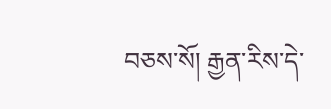བཅས་སོ། རྒྱན་རིས་དེ་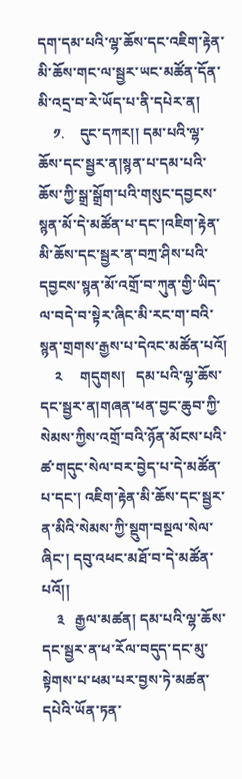དག་དམ་པའི་ལྷ་ཆོས་དང་འཇིག་རྟེན་མི་ཆོས་གང་ལ་སྦྱར་ཡང་མཚོན་དོན་མི་འདྲ་བ་རེ་ཡོད་པ་ནི་དཔེར་ན།
    ༡.    དུང་དཀར།། དམ་པའི་ལྷ་ཆོས་དང་སྦྱར་ན།སྙན་པ་དམ་པའི་ཆོས་ཀྱི་སྒྲ་སྒྲོག་པའི་གསུང་དབྱངས་སྙན་མོ་དེ་མཚོན་པ་དང་།འཇིག་རྟེན་མི་ཆོས་དང་སྦྱར་ན་བཀྲ་ཤིས་པའི་དབྱངས་སྙན་མོ་འགྲོ་བ་ཀུན་གྱི་ཡིད་ལ་བདེ་བ་སྟེར་ཞིང་མི་རང་ག་བའི་སྙན་གྲགས་རྒྱས་པ་དེའང་མཚོན་པའོ།
    ༢     གདུགས།   དམ་པའི་ལྷ་ཆོས་དང་སྦྱར་ན།གཞན་ཕན་བྱང་ཆུབ་ཀྱི་སེམས་ཀྱིས་འགྲོ་བའི་ཉོན་མོངས་པའི་ཚ་གདུང་སེལ་བར་བྱེད་པ་དེ་མཚོན་པ་དང་། འཇིག་རྟེན་མི་ཆོས་དང་སྦྱར་ན་མིའི་སེམས་ཀྱི་སྡུག་བསྔལ་སེལ་ཞིང་། དབུ་འཕང་མཐོ་བ་དེ་མཚོན་པའོ།།
    ༣   རྒྱལ་མཚན། དམ་པའི་ལྷ་ཆོས་དང་སྦྱར་ན་ཕ་རོལ་བདུད་དང་མུ་སྟེགས་པ་ཕམ་པར་བྱས་ཏེ་མཚན་དཔེའི་ཡོན་ཏན་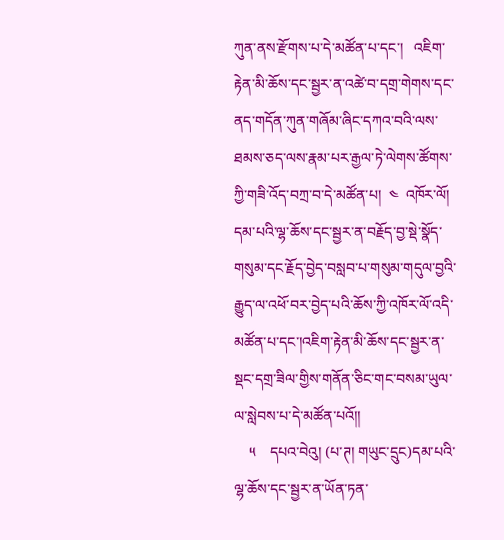ཀུན་ནས་རྫོགས་པ་དེ་མཚོན་པ་དང་།   འཇིག་རྟེན་མི་ཆོས་དང་སྦྱར་ན་འཚེ་བ་དགྲ་གེགས་དང་ནད་གདོན་ཀུན་གཞོམ་ཞིང་དཀའ་བའི་ལས་ཐམས་ཅད་ལས་རྣམ་པར་རྒྱལ་ཏེ་ལེགས་ཚོགས་ཀྱི་གཟི་འོད་བཀྲ་བ་དེ་མཚོན་པ།  ༤  འཁོར་ལོ།   དམ་པའི་ལྷ་ཆོས་དང་སྦྱར་ན་བརྗོད་བྱ་སྡེ་སྣོད་གསུམ་དང་རྗོད་བྱེད་བསླབ་པ་གསུམ་གདུལ་བྱའི་རྒྱུད་ལ་འཕོ་བར་བྱེད་པའི་ཆོས་ཀྱི་འཁོར་ལོ་འདི་མཚོན་པ་དང་།འཇིག་རྟེན་མི་ཆོས་དང་སྦྱར་ན་སྡང་དགྲ་ཟིལ་གྱིས་གནོན་ཅིང་གང་བསམ་ཡུལ་ལ་སླེབས་པ་དེ་མཚོན་པའོ།།
    ༥    དཔའ་བེའུ། (པ་ཊ། གཡུང་དྲུང)དམ་པའི་ལྷ་ཆོས་དང་སྦྱར་ན་ཡོན་ཏན་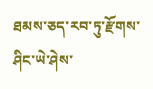ཐམས་ཅད་རབ་ཏུ་རྫོགས་ཤིང་ཡེ་ཤེས་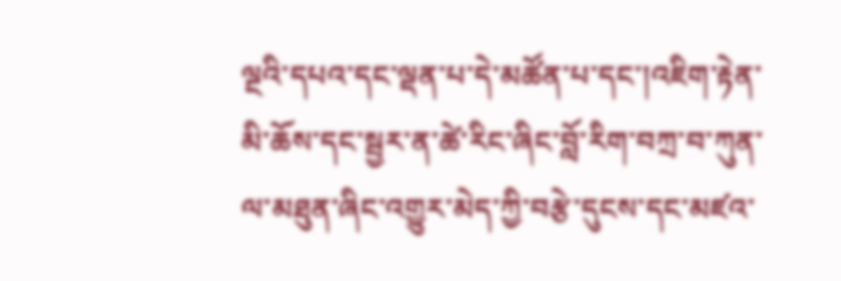ལྔའི་དཔའ་དང་ལྡན་པ་དེ་མཚོན་པ་དང་།འཇིག་རྟེན་མི་ཆོས་དང་སྦྱར་ན་ཚེ་རིང་ཞིང་བློ་རིག་བཀྲ་བ་ཀུན་ལ་མཐུན་ཞིང་འགྱུར་མེད་ཀྱི་བརྩེ་དུངས་དང་མཛའ་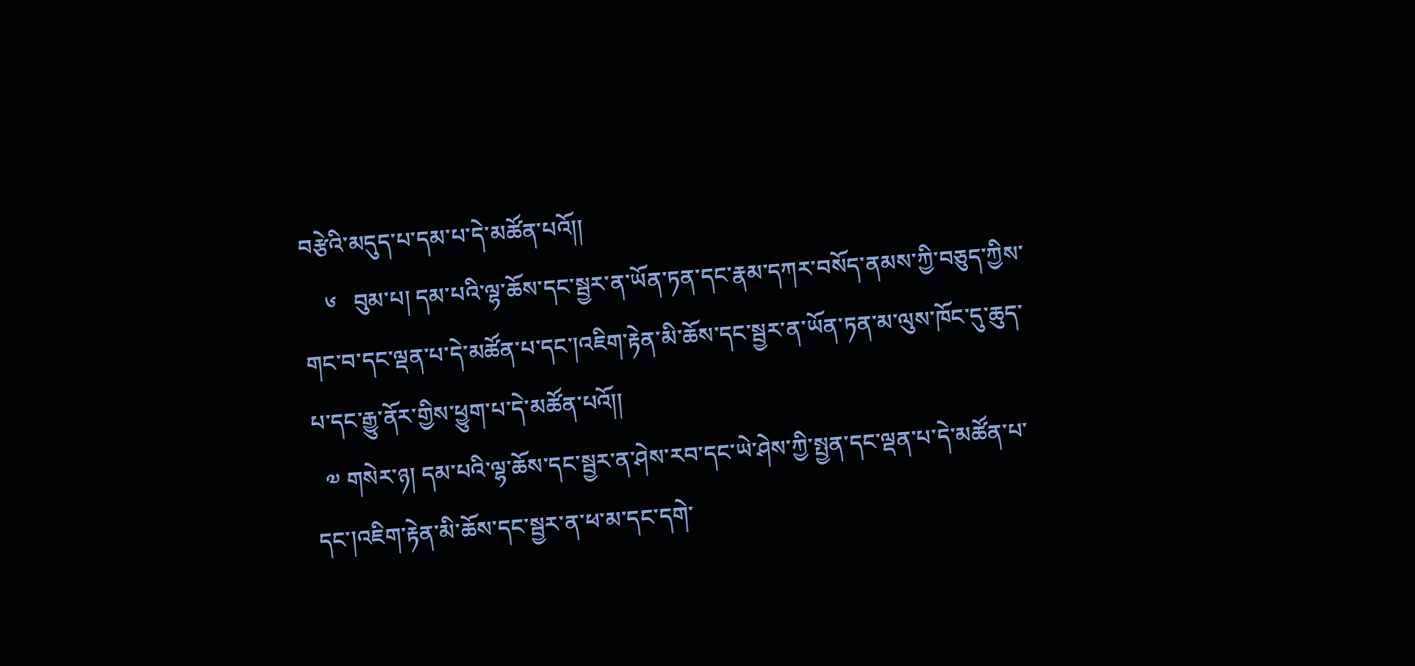བརྩེའི་མདུད་པ་དམ་པ་དེ་མཚོན་པའོ།།
    ༦   བུམ་པ། དམ་པའི་ལྷ་ཆོས་དང་སྦྱར་ན་ཡོན་ཏན་དང་རྣམ་དཀར་བསོད་ནམས་ཀྱི་བཅུད་ཀྱིས་གང་བ་དང་ལྡན་པ་དེ་མཚོན་པ་དང་།འཇིག་རྟེན་མི་ཆོས་དང་སྦྱར་ན་ཡོན་ཏན་མ་ལུས་ཁོང་དུ་ཆུད་པ་དང་རྒྱུ་ནོར་གྱིས་ཕྱུག་པ་དེ་མཚོན་པའོ།།
  ༧ གསེར་ཉ། དམ་པའི་ལྷ་ཆོས་དང་སྦྱར་ན་ཤེས་རབ་དང་ཡེ་ཤེས་ཀྱི་སྤྱན་དང་ལྡན་པ་དེ་མཚོན་པ་དང་།འཇིག་རྟེན་མི་ཆོས་དང་སྦྱར་ན་ཕ་མ་དང་དགེ་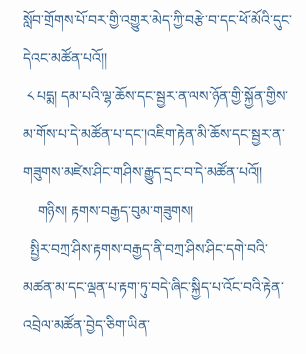སློབ་གྲོགས་པོ་བར་གྱི་འགྱུར་མེད་ཀྱི་བརྩེ་བ་དང་ཕོ་མོའི་དུང་དེའང་མཚོན་པའོ།།
 ༨ པདྨ། དམ་པའི་ལྷ་ཆོས་དང་སྦྱར་ན་ལས་ཉོན་གྱི་སྐྱོན་གྱིས་མ་གོས་པ་དེ་མཚོན་པ་དང་།འཇིག་རྟེན་མི་ཆོས་དང་སྦྱར་ན་གཟུགས་མཛེས་ཤིང་གཤིས་རྒྱུད་དྲང་བ་དེ་མཚོན་པའོ།།
    གཉིས། རྟགས་བརྒྱད་བུམ་གཟུགས།
  སྤྱིར་བཀྲ་ཤིས་རྟགས་བརྒྱད་ནི་བཀྲ་ཤིས་ཤིང་དགེ་བའི་མཚན་མ་དང་ལྡན་པ་རྟག་ཏུ་བདེ་ཞིང་སྐྱིད་པ་འོང་བའི་རྟེན་འབྲེལ་མཚོན་བྱེད་ཅིག་ཡིན་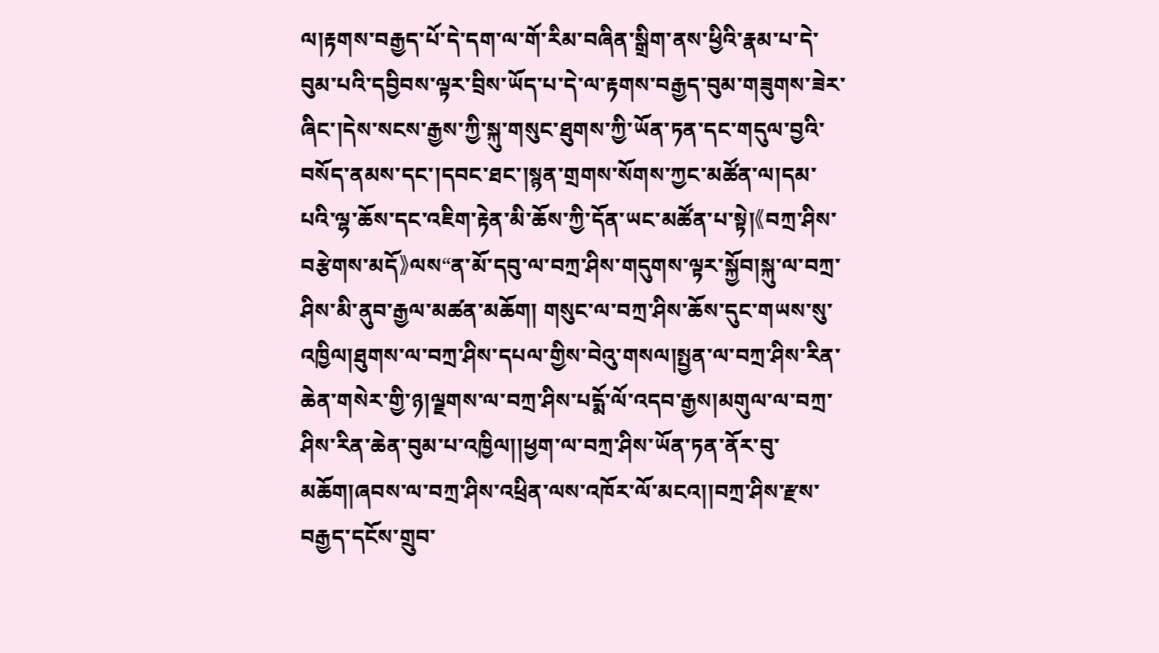ལ།རྟགས་བརྒྱད་པོ་དེ་དག་ལ་གོ་རིམ་བཞིན་སྒྲིག་ནས་ཕྱིའི་རྣམ་པ་དེ་བུམ་པའི་དབྱིབས་ལྟར་བྲིས་ཡོད་པ་དེ་ལ་རྟགས་བརྒྱད་བུམ་གཟུགས་ཟེར་ཞིང་།དེས་སངས་རྒྱས་ཀྱི་སྐུ་གསུང་ཐུགས་ཀྱི་ཡོན་ཏན་དང་གདུལ་བྱའི་བསོད་ནམས་དང་།དབང་ཐང་།སྙན་གྲགས་སོགས་ཀྱང་མཚོན་ལ།དམ་པའི་ལྷ་ཆོས་དང་འཇིག་རྟེན་མི་ཆོས་ཀྱི་དོན་ཡང་མཚོན་པ་སྟེ།《བཀྲ་ཤིས་བརྩེགས་མདོ》ལས“ན་མོ་དབུ་ལ་བཀྲ་ཤིས་གདུགས་ལྟར་སྐྱོབ།སྐུ་ལ་བཀྲ་ཤིས་མི་ནུབ་རྒྱལ་མཚན་མཆོག། གསུང་ལ་བཀྲ་ཤིས་ཆོས་དུང་གཡས་སུ་འཁྱིལ།ཐུགས་ལ་བཀྲ་ཤིས་དཔལ་གྱིས་བེའུ་གསལ།སྤྱན་ལ་བཀྲ་ཤིས་རིན་ཆེན་གསེར་གྱི་ཉ།ལྗགས་ལ་བཀྲ་ཤིས་པདྨོ་ལོ་འདབ་རྒྱས།མགུལ་ལ་བཀྲ་ཤིས་རིན་ཆེན་བུམ་པ་འཁྱིལ།།ཕྱག་ལ་བཀྲ་ཤིས་ཡོན་ཏན་ནོར་བུ་མཆོག།ཞབས་ལ་བཀྲ་ཤིས་འཕྲིན་ལས་འཁོར་ལོ་མངའ།།བཀྲ་ཤིས་རྫས་བརྒྱད་དངོས་གྲུབ་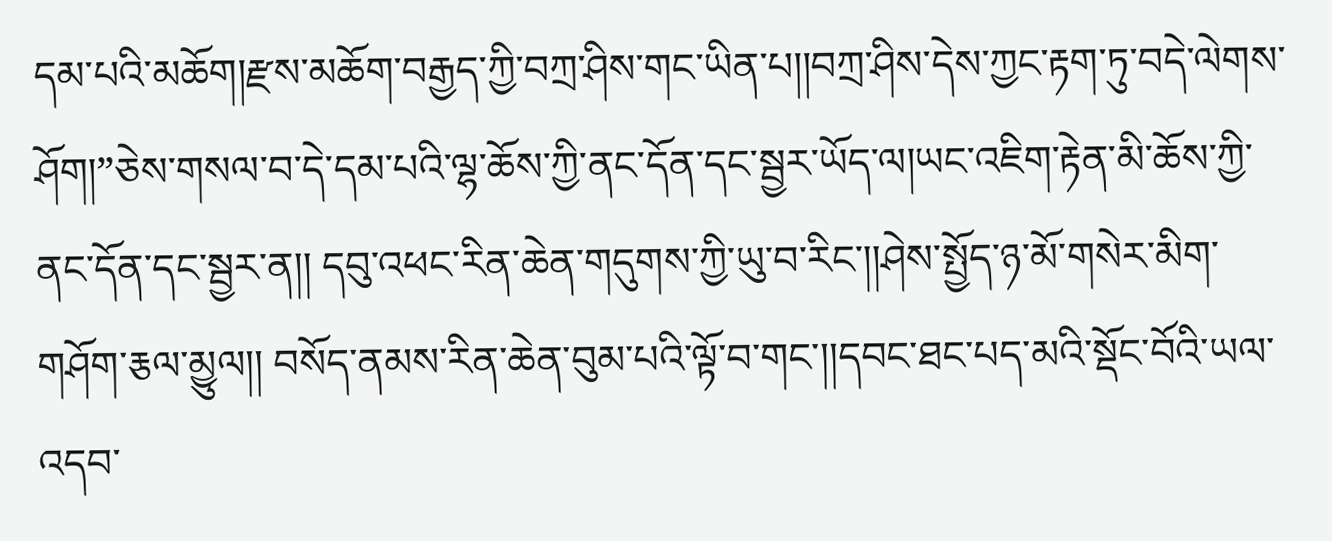དམ་པའི་མཆོག།རྫས་མཆོག་བརྒྱད་ཀྱི་བཀྲ་ཤིས་གང་ཡིན་པ།།བཀྲ་ཤིས་དེས་ཀྱང་རྟག་ཏུ་བདེ་ལེགས་ཤོག།”ཅེས་གསལ་བ་དེ་དམ་པའི་ལྷ་ཆོས་ཀྱི་ནང་དོན་དང་སྦྱར་ཡོད་ལ།ཡང་འཇིག་རྟེན་མི་ཆོས་ཀྱི་ནང་དོན་དང་སྦྱར་ན།། དབུ་འཕང་རིན་ཆེན་གདུགས་ཀྱི་ཡུ་བ་རིང་།།ཤེས་སྤྱོད་ཉ་མོ་གསེར་མིག་གཤོག་རྕལ་མྱུལ།། བསོད་ནམས་རིན་ཆེན་བུམ་པའི་ལྟོ་བ་གང་།།དབང་ཐང་པད་མའི་སྡོང་བོའི་ཡལ་འདབ་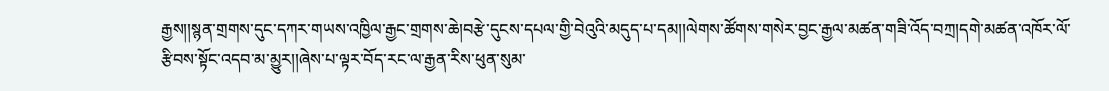རྒྱས།།སྙན་གྲགས་དུང་དཀར་གཡས་འཁྱིལ་རྒྱང་གྲགས་ཆེ།བརྩེ་དུངས་དཔལ་གྱི་བེའུའི་མདུད་པ་དམ།།ལེགས་ཚོགས་གསེར་བྱང་རྒྱལ་མཚན་གཟི་འོད་བཀྲ།དགེ་མཚན་འཁོར་ལོ་རྩིབས་སྟོང་འདབ་མ་མྱུར།།ཞེས་པ་ལྟར་བོད་རང་ལ་རྒྱན་རིས་ཕུན་སུམ་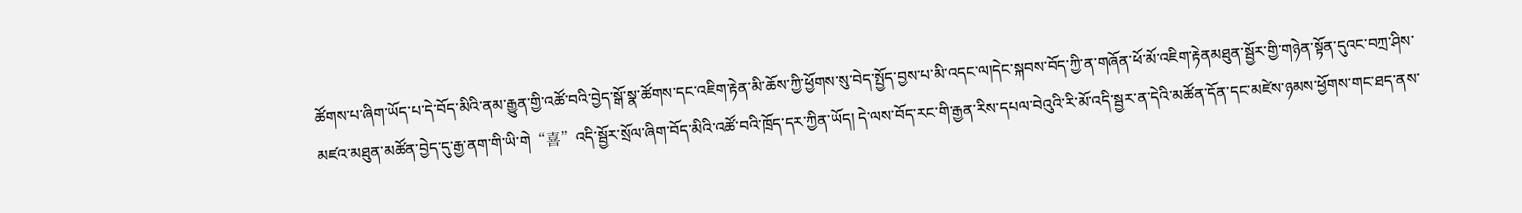ཚོགས་པ་ཞིག་ཡོད་པ་དེ་བོད་མིའི་ནམ་རྒྱུན་གྱི་འཚོ་བའི་བྱེད་སྒོ་སྣ་ཚོགས་དང་འཇིག་རྟེན་མི་ཆོས་ཀྱི་ཕྱོགས་སུ་བེད་སྤྱོད་བྱས་པ་མི་འདང་ལ།དེང་སྐབས་བོད་ཀྱི་ན་གཞོན་ཕོ་མོ་འཇིག་རྟེནམཐུན་སྦྱོར་གྱི་གཉེན་སྟོན་དུའང་བཀྲ་ཤིས་མཛའ་མཐུན་མཚོན་བྱེད་དུ་རྒྱ་ནག་གི་ཡི་གེ“喜”འདི་སྦྱོར་སྲོལ་ཞིག་བོད་མིའི་འཚོ་བའི་ཁྲོད་དར་ཀྱིན་ཡོད། དེ་ལས་བོད་རང་གི་རྒྱན་རིས་དཔལ་བེའུའི་རི་མོ་འདི་སྦྱར་ན་དེའི་མཚོན་དོན་དང་མཛེས་ཉམས་ཕྱོགས་གང་ཐད་ནས་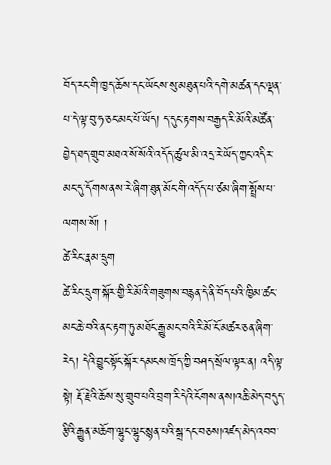བོད་རང་གི་ཁྱད་ཆོས་དང་ཡོངས་སུ་མཐུན་པའི་དགེ་མཚན་དང་ལྡན་པ་དེ་ལྟ་བུ་ཧ་ཅང་མང་པོ་ཡོད། ད་དུང་རྟགས་བརྒྱད་རི་མོའི་མཚོན་བྱེད་ཐད་གྲུབ་མཐའ་སོ་སོའི་འདོད་ཚུལ་མི་འདྲ་རེ་ཡོད་ཀྱང་འདིར་མང་དུ་དོགས་ནས་རེ་ཞིག་ཐུན་མོང་གི་འདོད་པ་ཙམ་ཞིག་སྤྲོས་པ་ལགས་སོ། །
ཚེ་རིང་རྣམ་དྲུག
ཚེ་རིང་དྲུག་སྐོར་གྱི་རི་མོའི་གཟུགས་བརྙན་དེ་ནི་བོད་པའི་ཁྱིམ་ཚང་མང་ཆེ་བའི་ནང་རྟག་ཏུ་མཐོང་རྒྱུ་མང་བའི་རི་མོ་ངོ་མཚར་ཅན་ཞིག་རེད། དེའི་བྱུང་སྟོང་སྐོར་དམངས་ཁྲོད་ཀྱི་བཤད་སྲོལ་ལྟར་ན། འདི་ལྟ་སྟེ། རྡོ་རྗེའི་ཆོས་སུ་གྲུབ་པའི་བྲག་རི་དེའི་ངོགས་ནས།འཆི་མེད་བདུད་རྩིའི་རྒྱུན་མཆོག་ལྷུང་ལྷུང་སྙན་པའི་སྒྲ་དང་བཅས།འཛད་མེད་འབབ་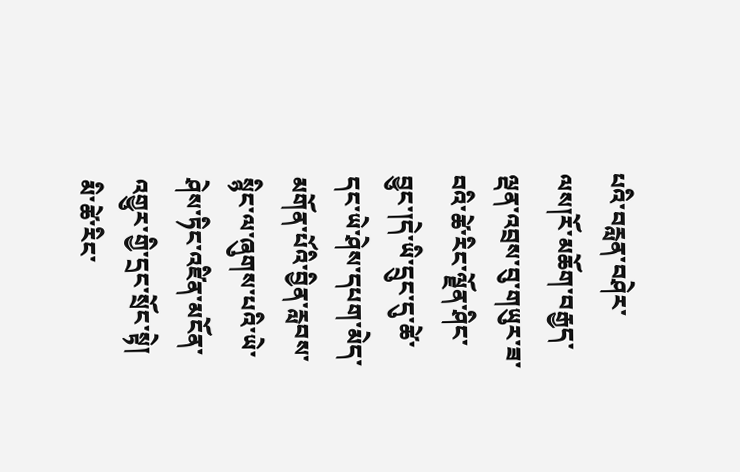པའི་བརླན་བཤེར་ལས།རོ་མཆོག་བརྒྱད་ལྡན་འབྲས་བུ་གཡུར་ཟ་བའི་ཚེ་རིང་ལྗོན་ཤིང་བྱུང་།དེ་ཡི་དྲུང་དུ་ཚེ་དང་ཡེ་ཤེས་དཔག་མེད་མགོན་པོའི་བྱིན་རླབས་སྙིང་ལ་ཞུགས་པའི་ཡེ་ཤེས་ཏིང་འཛིན་མངོན་འགྱུར་གྱི་དྲང་སྲོང་སྟེ། མི་ཚེ་རིང་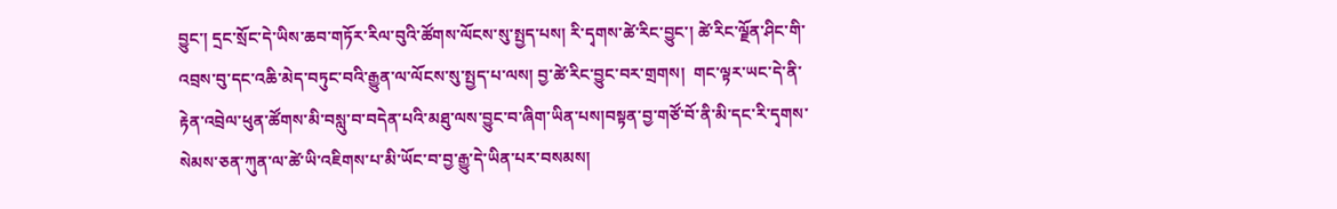བྱུང་། དྲང་སྲོང་དེ་ཡིས་ཆབ་གཏོར་རིལ་བུའི་ཚོགས་ལོངས་སུ་སྤྱད་པས། རི་དྭགས་ཚེ་རིང་བྱུང་། ཚེ་རིང་ལྗོན་ཤིང་གི་འབྲས་བུ་དང་འཆི་མེད་བཏུང་བའི་རྒྱུན་ལ་ལོངས་སུ་སྤྱད་པ་ལས། བྱ་ཚེ་རིང་བྱུང་བར་གྲགས།  གང་ལྟར་ཡང་དེ་ནི་རྟེན་འབྲེལ་ཕུན་ཚོགས་མི་བསླུ་བ་བདེན་པའི་མཐུ་ལས་བྱུང་བ་ཞིག་ཡིན་པས།བསྟན་བྱ་གཙོ་བོ་ནི་མི་དང་རི་དྭགས་སེམས་ཅན་ཀུན་ལ་ཚེ་ཡི་འཇིགས་པ་མི་ཡོང་བ་བྱ་རྒྱུ་དེ་ཡིན་པར་བསམས།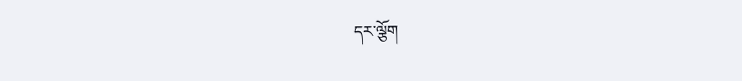དར་ལྕོག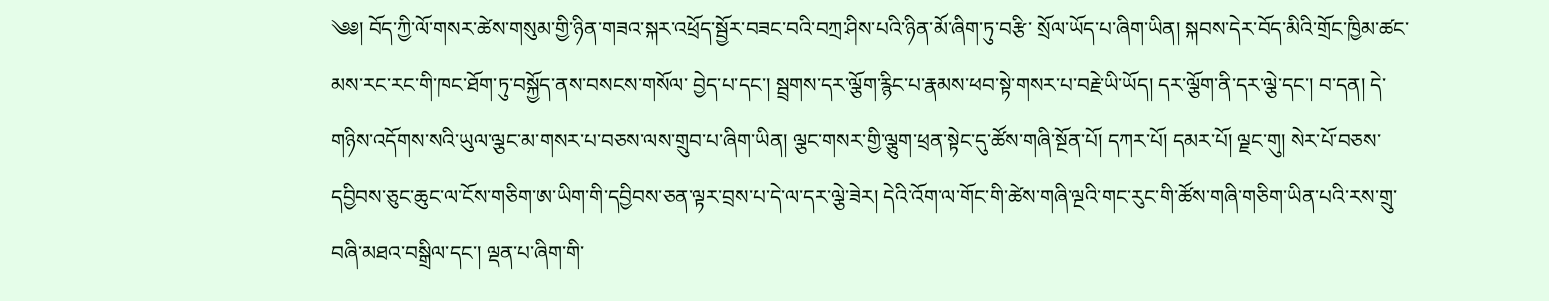༄༅། བོད་ཀྱི་ལོ་གསར་ཚེས་གསུམ་གྱི་ཉིན་གཟའ་སྐར་འཕྲོད་སྦྱོར་བཟང་བའི་བཀྲ་ཤིས་པའི་ཉིན་མོ་ཞིག་ཏུ་བརྩི་ སྲོལ་ཡོད་པ་ཞིག་ཡིན། སྐབས་དེར་བོད་མིའི་གྲོང་ཁྱིམ་ཚང་མས་རང་རང་གི་ཁང་ཐོག་ཏུ་བསྐྱོད་ནས་བསངས་གསོལ་ བྱེད་པ་དང་། སྦྲགས་དར་ལྕོག་རྙིང་པ་རྣམས་ཕབ་སྟེ་གསར་པ་བརྗེ་ཡི་ཡོད། དར་ལྕོག་ནི་དར་ལྕེ་དང་། བ་དན། དེ་གཉིས་འདོགས་སའི་ཡུལ་ལྕང་མ་གསར་པ་བཅས་ལས་གྲུབ་པ་ཞིག་ཡིན། ལྕང་གསར་གྱི་ལྕུག་ཕྲན་སྟེང་དུ་ཚོས་གཞི་སྔོན་པོ། དཀར་པོ། དམར་པོ། ལྗང་གུ། སེར་པོ་བཅས་དབྱིབས་ཅུང་ཆུང་ལ་ངོས་གཅིག་ཨ་ཡིག་གི་དབྱིབས་ཅན་ལྟར་བྲས་པ་དེ་ལ་དར་ལྕེ་ཟེར། དེའི་འོག་ལ་གོང་གི་ཚེས་གཞི་ལྔའི་གང་རུང་གི་ཚོས་གཞི་གཅིག་ཡིན་པའི་རས་གྲུ་བཞི་མཐའ་བསྒྲིལ་དང་། ལྡན་པ་ཞིག་གི་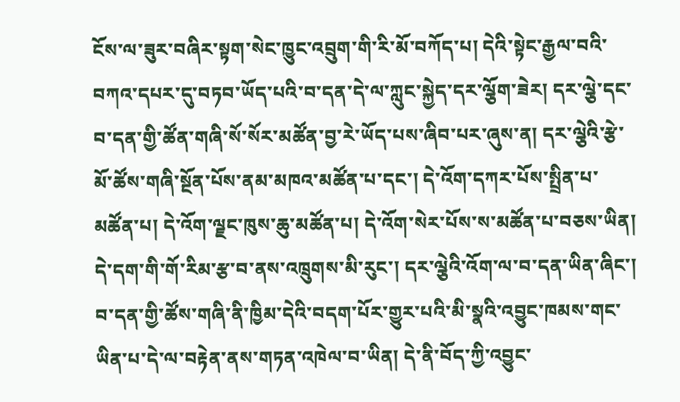ངོས་ལ་ཟུར་བཞིར་སྟག་སེང་ཁྱུང་འབྲུག་གི་རི་མོ་བཀོད་པ། དེའི་སྟེང་རྒྱལ་བའི་བཀའ་དཔར་དུ་བཏབ་ཡོད་པའི་བ་དན་དེ་ལ་ཀླུང་སྐྱེད་དར་ལྕོག་ཟེར། དར་ལྕེ་དང་བ་དན་གྱི་ཚོན་གཞི་སོ་སོར་མཚོན་བྱ་རེ་ཡོད་པས་ཞིབ་པར་ཞུས་ན། དར་ལྕེའི་རྩེ་མོ་ཚོས་གཞི་སྔོན་པོས་ནམ་མཁའ་མཚོན་པ་དང་། དེ་འོག་དཀར་པོས་སྤྲིན་པ་མཚོན་པ། དེ་འོག་ལྗང་ཁུས་ཆུ་མཚོན་པ། དེ་འོག་སེར་པོས་ས་མཚོན་པ་བཅས་ཡིན། དེ་དག་གི་གོ་རིམ་རྩ་བ་ནས་འཁྲུགས་མི་རུང་། དར་ལྕེའི་འོག་ལ་བ་དན་ཡིན་ཞིང་། བ་དན་གྱི་ཚོས་གཞི་ནི་ཁྱིམ་དེའི་བདག་པོར་གྱུར་པའི་མི་སྣའི་འབྱུང་ཁམས་གང་ཡིན་པ་དེ་ལ་བརྟེན་ནས་གཏན་འཁེལ་བ་ཡིན། དེ་ནི་བོད་ཀྱི་འབྱུང་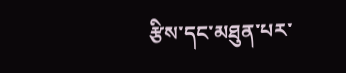རྩིས་དང་མཐུན་པར་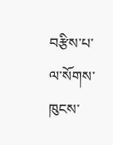བརྩིས་པ་ལ་སོགས་ཁུངས་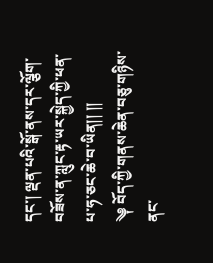དང་། ལྡན་པའི་སྒོ་ནས་དར་ལྕོག་བཟོས་ན་ཀླུང་རྟ་ཡར་སྐྱེད་ཀྱི་ཕན་པ་ཧ་ཅང་ཆེ་བ་ཡིན།། །།
༆ བོད་ཀྱི་གནས་ཆེན་བཅུ་གཉིས་ནང་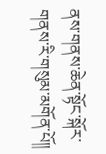ནས་གནས་ཆེན་སྟོང་སྐོར་གནས་རི་གསུམ་མགོན་པོ།།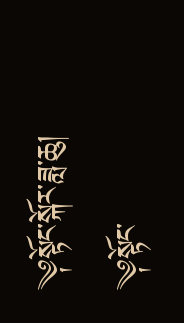༆སྟོང་སྐོར་ཟླ་ཆུ།
༆སྟོང་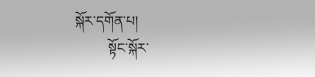སྐོར་དགོན་པ།
         སྟོང་སྐོར་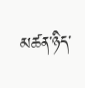མཚན་ཉིད་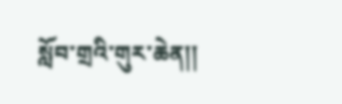སློབ་གྲའི་གུར་ཆེན།།